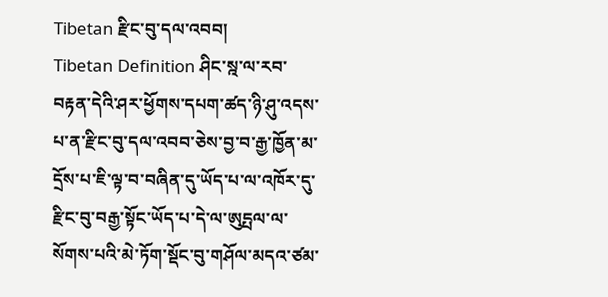Tibetan རྫིང་བུ་དལ་འབབ།
Tibetan Definition ཤིང་སྰ་ལ་རབ་བརྟན་དེའི་ཤར་ཕྱོགས་དཔག་ཚད་ཉི་ཤུ་འདས་པ་ན་རྫིང་བུ་དལ་འབབ་ཅེས་བྱ་བ་རྒྱ་ཁྱོན་མ་དྲོས་པ་ཇི་ལྟ་བ་བཞིན་དུ་ཡོད་པ་ལ་འཁོར་དུ་རྫིང་བུ་བརྒྱ་སྟོང་ཡོད་པ་དེ་ལ་ཨུདྤལ་ལ་སོགས་པའི་མེ་ཏོག་སྡོང་བུ་གཤོལ་མདའ་ཙམ་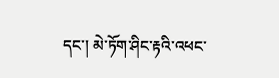དང་། མེ་ཏོག་ཤིང་རྟའི་འཕང་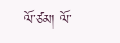ལོ་ཙམ། ལོ་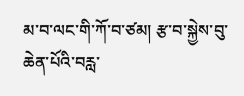མ་བ་ལང་གི་ཀོ་བ་ཙམ། རྩ་བ་སྐྱེས་བུ་ཆེན་པོའི་བརླ་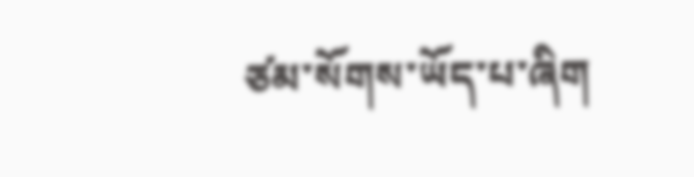ཙམ་སོགས་ཡོད་པ་ཞིག